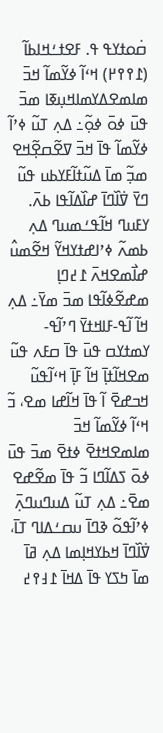ߛ߭ߋߙߌߟ ߟ. ߓߐߙߑߞߊߕߊ߬ (߁߉߉߂) ߞߵߊ߬ ߦߌ߬ߘߊ߬ ߞߏ߫ ߘߊߘߐߡߌߘߊߞߎ߲ߧߊ ߘߏ߫ ߟߎ߫ ߦߋ߫ ߦߋ߲߬߸ ߡߍ߲ ߠߎ߬ ߦߴߊ߬ ߦߌ߬ߘߊ߬ ߟߊ߫ ߞߏ߫ ߜߐ߬ߛߐ߲߬ߞߐ ߘߏ߲߬ ߘߊ߫ ߡߎ߬ߙߊ߬ߓߌߕߎ ߟߎ߬ ߣߌ߫ ߜ߭ߊ߰ߣߊ߫ ߝߊ߰ߡߊ߬ߟߊ ߕߍ߫. ߌߓߎߣ ߞߊ߬ߟߑߘߎߣ ߡߍ߲ ߕߘߍ߬ ߦߴߊߝߙߌߞߌ߬ ߞߐ߬ߘߎ߮ ߝߊ߯ߘߐߞߍ߫ ߁߄ߣߊ߲ ߘߝߐ߬ߦߊ߬ߟߊ ߘߏ߫ ߘߌ߫߸ ߡߍ߲ ߞߊ߬ ߊ߬ߟ-ߓߊߞߙߌ߫ ߣߴߊ߬ߟ-ߌߘߙߌߛ ߟߎ߫ ߟߊ߫ ߛߓߍ ߟߎ߬ ߘߐߞߊ߬ߙߊ߲߫ ߞߊ߬ ߓߊ߲߫ ߞߵߊ߬ߟߎ߬ ߞߏߝߐ߫ ߊ߬ ߟߊ߫ ߞߊ߬ߝߊ ߘߐ، ߏ߬ ߞߵߊ߬ ߦߌ߬ߘߊ߬ ߞߏ߫ ߘߊߘߐߞߙߐ߫ ߦߙߐ߫ ߘߏ߫ ߟߎ߫ ߦߋ߫ ߖߡߊ߬ߣߊ ߏ߬ ߟߊ߫ ߘߐ߬ߝߐ ߘߐ߫߸ ߡߍ߲ ߠߎ߬ ߡߎߣߎߣߍ߲߫ ߦߴߊ߬ߟߋ߬ ߢߣߊ߫ ߎߛߑߡߊߣ ߠߊ߫، ߜ߭ߊ߰ߣߊ߫ ߞߕߌߞߊ߲ߘߊ ߡߍ߲ ߥߊ߫ ߘߊ߫ ߤߖߌ ߟߊ߫ ߡߞߊ߫ ߁߃߉߄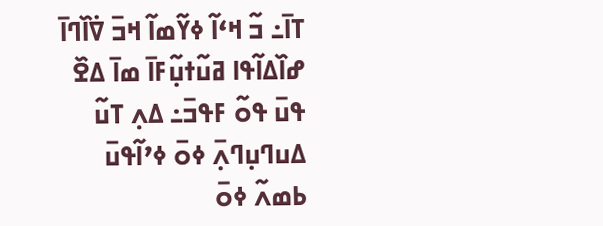ߠߊ߫߸ ߏ߬ ߞߵߊ߬ ߦߌ߬ߘߊ߬ ߞߏ߫ ߜ߭ߊ߰ߣߊ߫ ߝߊ߰ߡߊ߬ߟߊ ߥߎ߬ߙߎ߲߬ߓߊ߫ ߘߊ߫ ߡߐ߰ ߟߎ߫ ߟߋ߬ ߓߟߏ߫߸ ߡߍ߲ ߠߎ߬ ߡߎߣߎ߲ߣߍ߲߫ ߦߋ߫ ߦߴߊ߬ߟߎ߫ ߕߘߍ߬ ߦߋ߫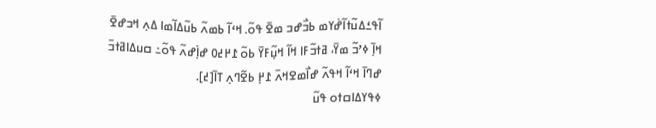ߊ߬ߟߑߡߎ߬ߙߊ߬ߝ߭ߌߘ ߕߏ߯ߝߏ ߘߐ߫ ߟߋ߬. ߞߵߊ߬ ߕߘߍ߬ ߕߎ߬ߡߊ߬ߘߊ ߡߍ߲ ߞߏߝߐ߫ ߞߊ߲߫ ߦߴߏ߬ ߘߌ߫، ߥߙߏ߬ߓߊ ߞߊ߬ ߞߎ߲߬ߓߌ߫ ߕߋ߬ ߁߂߄߀ ߝߊ߲߭ߝߍ߬ ߟߋ߬߸ ߛߎߡߊߥߙߏ߫ ߝߣߊ߫ ߞߵߊ߬ ߞߟߍ߬ ߝߊ߯ߘߐߞߍ߫ ߁߂߲ ߕߐ߬ߣߍ߲ ߠߊ߫[߄].
ߦߟߌߡߊߛߙߋ ߟߎ߬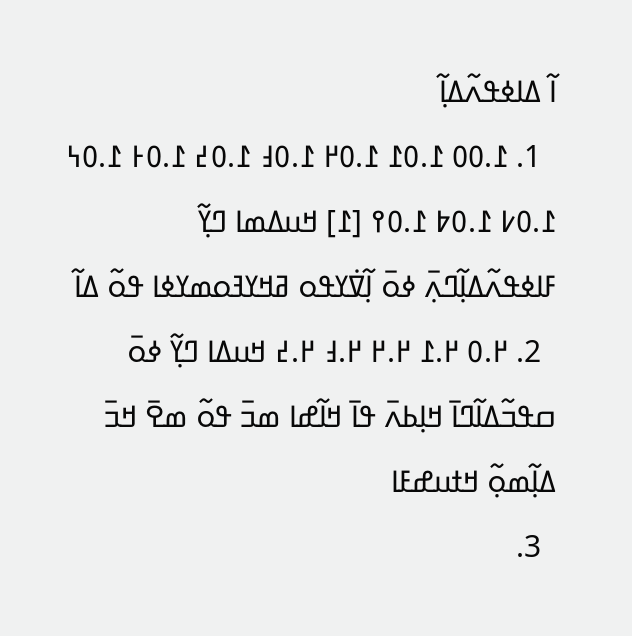ߊ߬ ߡߊߦߟߍ߬ߡߊ߲߬
  1. ߁.߀߀ ߁.߀߁ ߁.߀߂ ߁.߀߃ ߁.߀߄ ߁.߀߅ ߁.߀߆ ߁.߀߇ ߁.߀߈ ߁.߀߉ [߁] ߞߎߡߘߊ ߣߌ߲߬ ߓߊߦߟߍ߬ߡߊ߲߬ߣߍ߲߫ ߦߋ߫ ߊ߲߬ߜ߭ߌߟߋ ߥߞߌߔߋߘߌߦߊ ߟߋ߬ ߡߊ߬
  2. ߂.߀ ߂.߁ ߂.߂ ߂.߃ ߂.߄ ߞߎߡߊ ߣߌ߲߬ ߦߋ߫ ߛߟߏ߬ߡߊ߬ߣߊ߫ ߞߊ߲ߕߍ߫ ߟߊ߫ ߞߊ߬ߝߊ ߘߏ߫ ߟߋ߬ ߘߐ߫ ߞߏ߫ ߡߊ߲߬ߘߋ߲߬ ߞߙߎߝߓߊ
  3.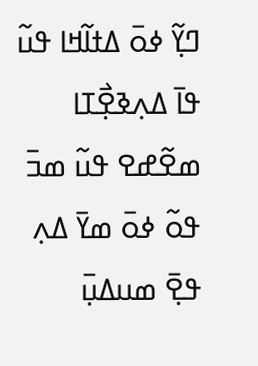ߣߌ߲߬ ߦߋ߫ ߡߙߊ߬ߞߊ ߟߎ߬ ߟߊ߫ ߡߍ߲ߢߐ߲߯ߠߊ ߘߐ߬ߝߐ ߟߎ߬ ߘߏ߫ ߟߋ߬ ߦߋ߫ ߘߌ߫ ߡߍ߲ ߟߐ߲߫ ߘߎߡߎ߲߫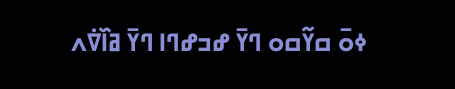ߦߋ߫ ߛߌ߬ߛߋ ߣߌ߫ ߝߏߝߣߊ ߣߌ߫ ߥߊ߰ߜ߭ߍ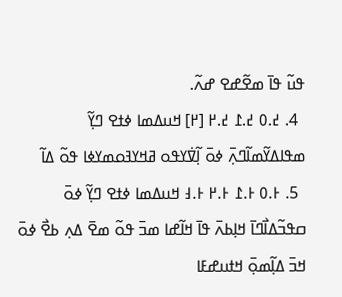ߟߎ߬ ߟߊ߫ ߘߐ߬ߝߐ ߝߍ߬.
  4. ߄.߀ ߄.߁ ߄.߂ [߂] ߞߎߡߘߊ ߦߙߐ ߣߌ߲߬ ߘߟߊߡߌ߬ߘߊ߬ߣߍ߲߫ ߦߋ߫ ߊ߲߬ߜ߭ߌߟߋ ߥߞߌߔߋߘߌߦߊ ߟߋ߬ ߡߊ߬
  5. ߅.߀ ߅.߁ ߅.߂ ߅.߃ ߞߎߡߘߊ ߦߙߐ ߣߌ߲߬ ߦߋ߫ ߛߟߏ߬ߡߊ߯ߣߊ߫ ߞߊ߲ߕߍ߫ ߟߊ߫ ߞߊ߬ߝߊ ߘߏ߫ ߟߋ߬ ߘߐ߫ ߡߍ߲ ߕߐ߯ ߦߋ߫ ߞߏ߫ ߡߊ߲߬ߘߋ߲߫ ߞߙߎߝߓߊ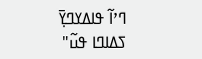ߣߴߊ߬ ߟߊߡߌߣߌ߲߫ ߖߡߊߣߊ ߟߎ߬"